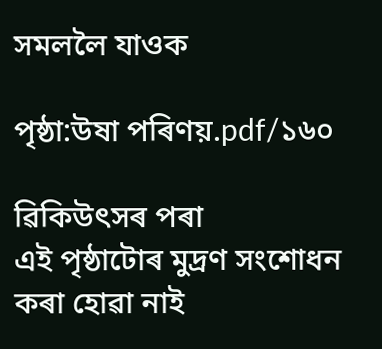সমললৈ যাওক

পৃষ্ঠা:উষা পৰিণয়.pdf/১৬০

ৱিকিউৎসৰ পৰা
এই পৃষ্ঠাটোৰ মুদ্ৰণ সংশোধন কৰা হোৱা নাই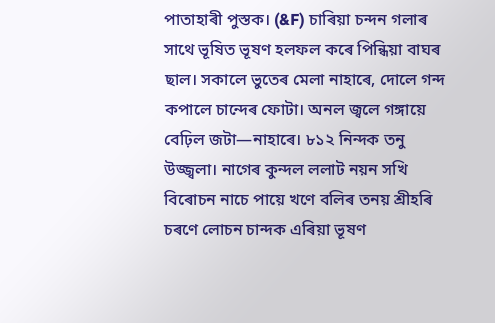পাতাহাৰী পুস্তক। (&F) চাৰিয়া চন্দন গলাৰ সাথে ভূষিত ভূষণ হলফল কৰে পিন্ধিয়া বাঘৰ ছাল। সকালে ভুতেৰ মেলা নাহাৰে, দোলে গন্দ কপালে চান্দেৰ ফোটা। অনল জ্বলে গঙ্গায়ে বেঢ়িল জটা—নাহাৰে। ৮১২ নিন্দক তনু উজ্জ্বলা। নাগেৰ কুন্দল ললাট নয়ন সখি বিৰোচন নাচে পায়ে খণে বলিৰ তনয় শ্ৰীহৰি চৰণে লোচন চান্দক এৰিয়া ভূষণ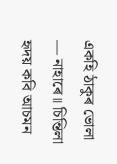একহি ঠাকুৰ ভোলা — নাহাৰে॥ চিন্তিলা হৃদয় কবি আচমন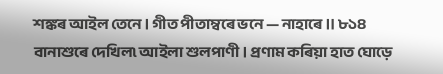শঙ্কৰ আইল তেনে। গীত পীতাম্বৰে ভনে — নাহাৰে॥ ৮১৪ বানাশুৰে দেখিল৷ আইলা শুলপাণী। প্ৰণাম কৰিয়া হাত ঘোড়ে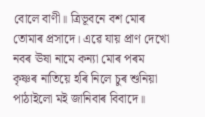বোলে বাণী॥ ত্ৰিভূবনে বশ মোৰ তোমাৰ প্ৰসাদে। এৱে যায় প্ৰাণ দেখো নবৰ ঊষা নামে কন্যা মোৰ পৰম কৃষ্ণৰ নাতিয়ে হৰি নিলে চুৰ শুনিয়া পাঠাইলো মই জানিবাৰ বিবাদে॥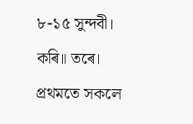৮-১৫ সুন্দবী। কৰি॥ তৰে। প্ৰথমতে সকলে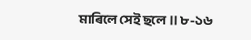মাৰিলে সেই ছলে॥ ৮-১৬